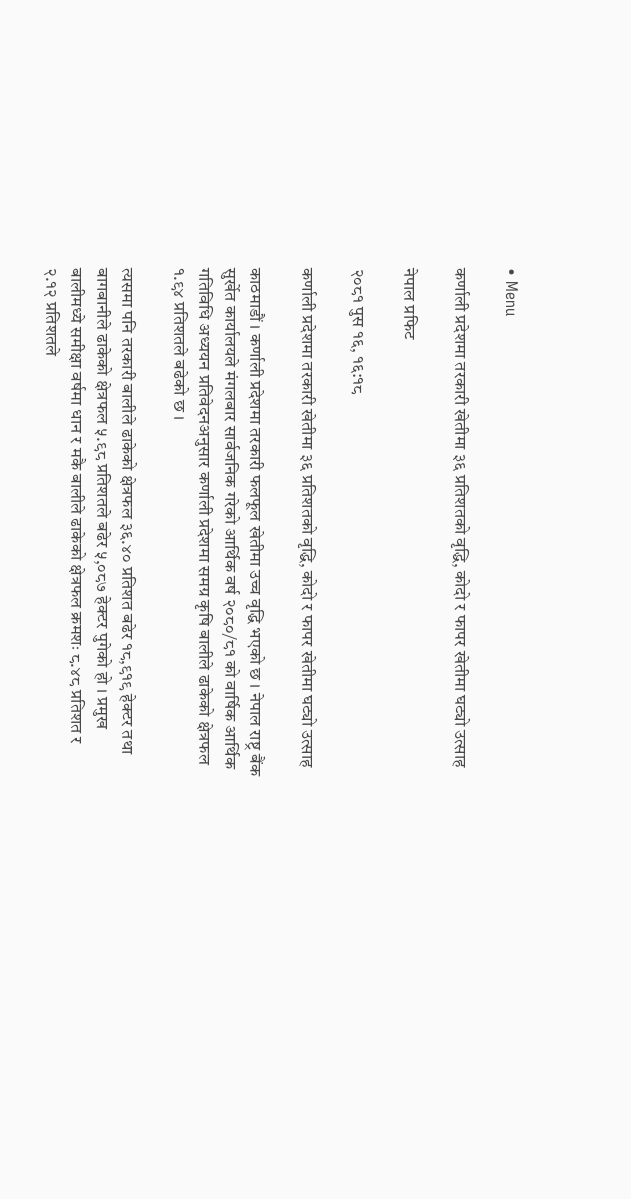• Menu

कर्णाली प्रदेशमा तरकारी खेतीमा ३६ प्रतिशतको वृद्धि, कोदो र फापर खेतीमा घट्यो उत्साह

नेपाल प्रफिट

२०८१ पुस १६, १६:१८

कर्णाली प्रदेशमा तरकारी खेतीमा ३६ प्रतिशतको वृद्धि, कोदो र फापर खेतीमा घट्यो उत्साह

काठमाडौं । कर्णाली प्रदेशमा तरकारी फलफूल खेतीमा उच्च वृद्धि भएको छ । नेपाल राष्ट्र बैंक सुर्खेत कार्यालयले मंगलबार सार्वजनिक गरेको आर्थिक वर्ष २०८०/८१ को वार्षिक आर्थिक गतिविधि अध्ययन प्रतिवेदनअनुसार कर्णाली प्रदेशमा समग्र कृषि बालीले ढाकेको क्षेत्रफल १.९४ प्रतिशतले बढेको छ ।

त्यसमा पनि तरकारी बालीले ढाकेको क्षेत्रफल ३६.४० प्रतिशत बढेर १८,९१९ हेक्टर तथा बागबानीले ढाकेको क्षेत्रफल ५.९८ प्रतिशतले बढेर ५,०८७ हेक्टर पुगेको हो । प्रमुख बालीमध्ये समीक्षा वर्षमा धान र मकै बालीले ढाकेको क्षेत्रफल क्रमशः ८.४८ प्रतिशत र २.१२ प्रतिशतले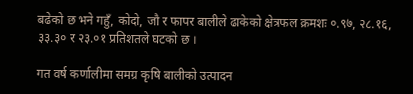बढेको छ भने गहुँ, कोदो, जौ र फापर बालीले ढाकेको क्षेत्रफल क्रमशः ०.९७, २८.१६, ३३.३० र २३.०१ प्रतिशतले घटको छ ।

गत वर्ष कर्णालीमा समग्र कृषि बालीको उत्पादन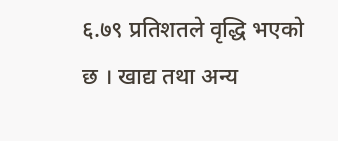६.७९ प्रतिशतले वृद्धि भएको छ । खाद्य तथा अन्य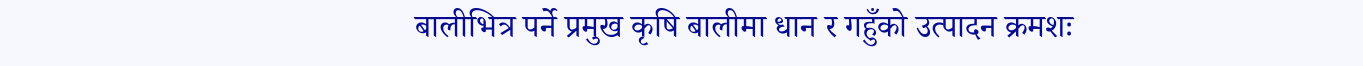बालीभित्र पर्ने प्रमुख कृषि बालीमा धान र गहुँको उत्पादन क्रमशः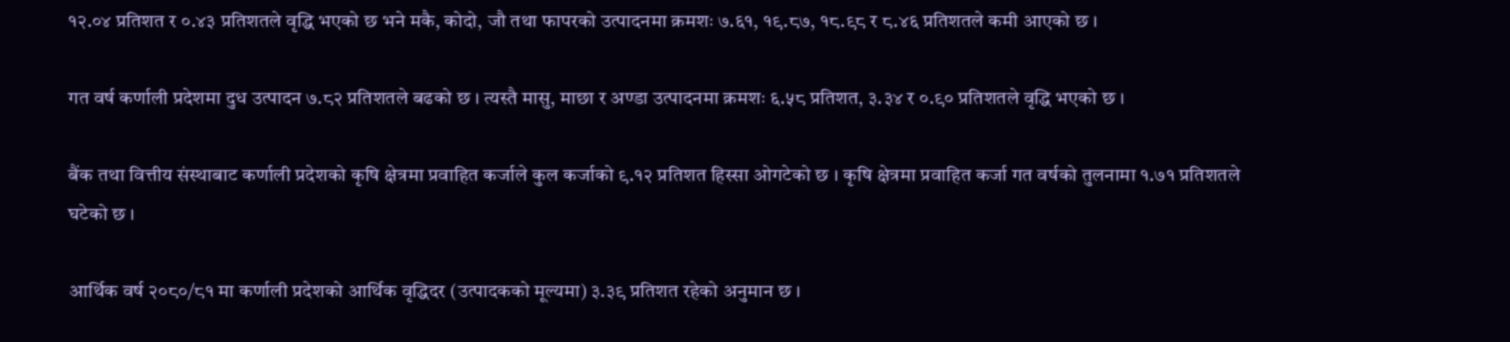१२.०४ प्रतिशत र ०.४३ प्रतिशतले वृद्धि भएको छ भने मकै, कोदो, जौ तथा फापरको उत्पादनमा क्रमशः ७.६१, १९.८७, १८.९८ र ८.४६ प्रतिशतले कमी आएको छ ।

गत वर्ष कर्णाली प्रदेशमा दुध उत्पादन ७.८२ प्रतिशतले बढको छ । त्यस्तै मासु, माछा र अण्डा उत्पादनमा क्रमशः ६.५८ प्रतिशत, ३.३४ र ०.९० प्रतिशतले वृद्धि भएको छ ।

बैंक तथा वित्तीय संस्थाबाट कर्णाली प्रदेशको कृषि क्षेत्रमा प्रवाहित कर्जाले कुल कर्जाको ९.१२ प्रतिशत हिस्सा ओगटेको छ । कृषि क्षेत्रमा प्रवाहित कर्जा गत वर्षको तुलनामा १.७१ प्रतिशतले घटेको छ ।

आर्थिक वर्ष २०८०/८१ मा कर्णाली प्रदेशको आर्थिक वृद्धिदर (उत्पादकको मूल्यमा) ३.३९ प्रतिशत रहेको अनुमान छ ।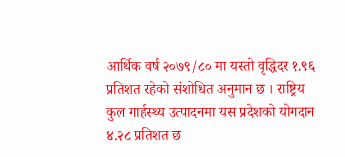आर्थिक वर्ष २०७९/८० मा यस्तो वृद्धिदर १.९६ प्रतिशत रहेको संशोधित अनुमान छ । राष्ट्रिय कुल गार्हस्थ्य उत्पादनमा यस प्रदेशको योगदान ४.२८ प्रतिशत छ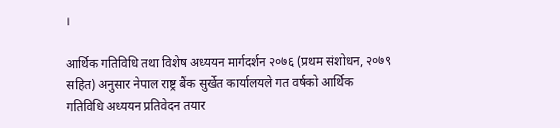।

आर्थिक गतिविधि तथा विशेष अध्ययन मार्गदर्शन २०७६ (प्रथम संशोधन, २०७९ सहित) अनुसार नेपाल राष्ट्र बैंक सुर्खेत कार्यालयले गत वर्षको आर्थिक गतिविधि अध्ययन प्रतिवेदन तयार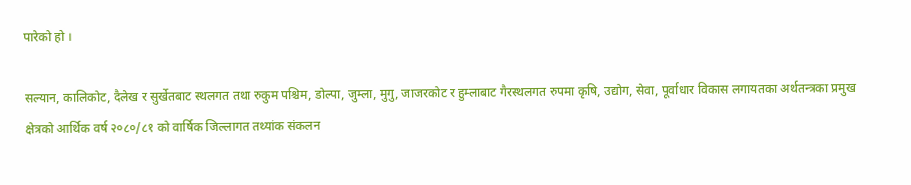पारेको हो ।

सल्यान, कालिकोट, दैलेख र सुर्खेतबाट स्थलगत तथा रुकुम पश्चिम, डोल्पा, जुम्ला, मुगु, जाजरकोट र हुम्लाबाट गैरस्थलगत रुपमा कृषि, उद्योग, सेवा, पूर्वाधार विकास लगायतका अर्थतन्त्रका प्रमुख क्षेत्रको आर्थिक वर्ष २०८०/८१ को वार्षिक जिल्लागत तथ्यांक संकलन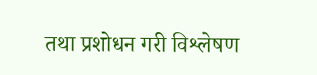तथा प्रशोधन गरी विश्लेषण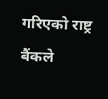गरिएको राष्ट्र बैंकले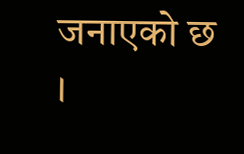जनाएको छ ।